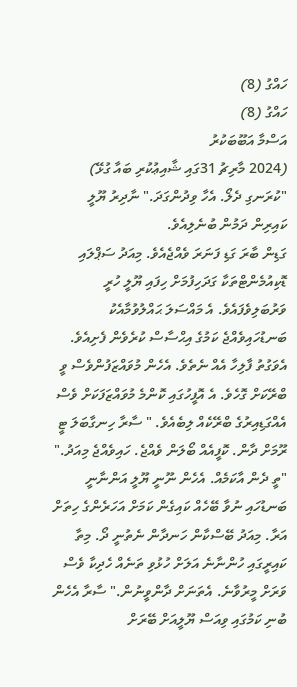ހައްގު (8)
ހައްގު (8)
އަސްމާ އަބޫބަކުރު
(2024 މާރިޗު 31ގައި ޝާއިޢުކުރި ބައާ ގުޅޭ)
"ކުރަނގި ދެލޯ. އެހާ ވިދުންގަދަ." ނާދިރު ޔޫލީ ކައިރިން ދަމުން ބުނެލިއެވެ.
ގަޑިން ބާރަ ގަޑި ފަނަރަ ވެއްޖެއެވެ. މިއަދު ސަޕްލައި ޑޮކިއުމެންޓްތަކާ ގަދަހިފުމަށް ހިފައި ޔޫލީ ހުރީ ވަރުބަލިވެފައެވެ. އެ މައްސަލަ ޙައްލުވުމާއެކު ބަނޑުހައިވެއްޖެ ކަމުގެ އިޙްސާސް ކުރެވެން ފެށިއެވެ. އެވަގުތު ފާލިހާ އެއް ނެތެވެ. އެހެން މުވައްޒަފުންވެސް ވީ ބްރޭކަށް ގޮހެވެ. އެ އޮފީހުގައި ކޮންމެ މުވައްޒަފަކަށް ވެސް އެއްގަޑިއިރުގެ ބްރޭކެއް ލިބެއެވެ. " ސާރާ ހިނގާބަލަ ޓީ ރޫމަށް ދާން. ކޮފީއެއް ބޯލަން ވެއްޖެ. ހައިވެއްޖެ މިއަދު."
"ތީ ދެން އާކަމެއް. އެހެން ނޫނީ ޔޫލީ އަންނާނީ ބަނޑުހައި ނުވާ ބޭހެއް ކައިގެން ކަމަށް އަހަރެންގެ ހިތަށް އަރާ. މިއަދު ބޭސްކާން ހަނދާން ނެތުނީ ދޯ. މިތާ ކައިރީގައި ހުންނާނެ އަލަށް ހުޅުވި ތަނެއް ހެދިކާ ވެސް ވަރަށް މީރުވާނެ. އެތަނަށް ދާންވީނުން." ސާރާ އެހެން ބުނި ކަމުގައި ވިއަސް ޔޫލީއަށް ބޭރަށް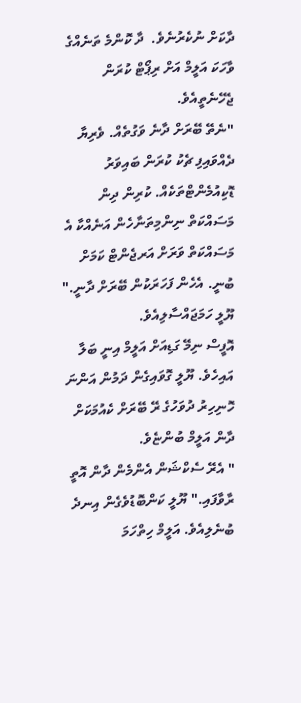ދާކަށް ނުކެރުނެވެ.  ދާ ކޮންމެ ތަނެއްގެ ވާހަކަ އަލީމް އަށް ރިޕޯޓް ކުރަން ޖެހޭނެތީއެވެ.
"ނެތޭ ބޭރަށް ދާނެ ވަގުތެއް. ވެރިޔާ ދެއްވައިފި ޗެކު ކުރަން ބައިވަރު ޑޮކިއުމެންޓްތަކެއް. ކުރިން ދިން މަސައްކަތް ނިންމިތަނާހެން އަނެއްކާ އެ މަސައްކަތް ވަރަށް އަރޖެންޓް ކަމަށް ބުނީ. އެހެން ފަހަރަކުން ބޭރަށް ދާނީ." ޔޫލީ ހަމަޖައްސާލިއެވެ.
އޮފީސް ނިމޭ ގަޑިއަށް އަލީމް އިނީ ބަލާ އައިހެވެ. ޔޫލީ ގޮވައިގެން ދަމުން އަންނަ ހޮނިހިރު ދުވަހުގެ ރޭ ބޭރަށް ކެއުމަކަށް ދާން އަލީމް ބުންޏެވެ.
" އެރޭ ސެކްޝަން އެންމެން ދާން އޮތީ ރާވާފައި." ޔޫލީ ކަންބޮޑުވެގެން އިނދެ ބުނެލިއެވެ. އަލީމް ހިތްހަމަ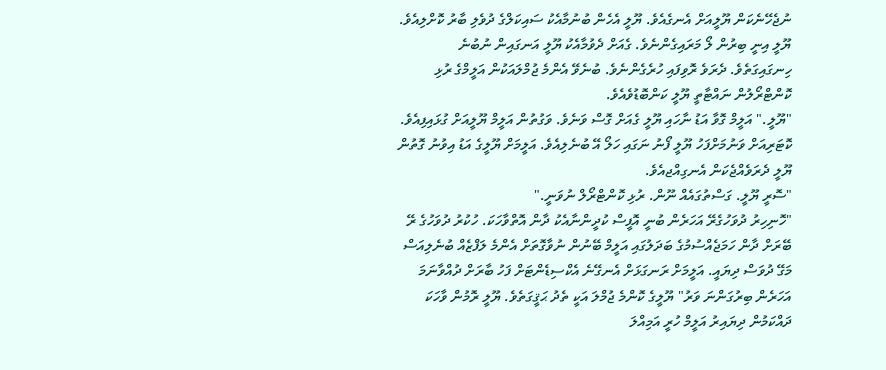ނުޖެހޭނެކަން ޔޫލީއަށް އެނގެއެވެ. ޔޫލީ އެހެން ބުނުމާއެކު ސައިކަލްގެ ދުވެލި ބާރު ކޮށްލިއެވެ. ޔޫލީ އިނީ ބިރުން ލޯ މަރައިގެންނެވެ. ގެއަށް ދެވުމާއެކު ޔޫލީ އަނގައިން ނުބުނެ ހިނގައިގަތެވެ. ދެރަވެ ރޮވިފައި ހުރެގެންނެވެ. ބުނެވޭ އެންމެ ޖުމްލައަކުން އަލީމްގެ ރުޅި ކޮންޓްރޯލުން ނައްޓާތީ ޔޫލީ ކަންބޮޑުވެއެވެ.
"ޔޫލީ." އަލީމް ގޮވާ އަޑު ނާހައި ޔޫލީ ގެއަށް ގޮސް ވަނެވެ. ވަގުތުން އަލީމް ޔޫލީއަށް ގުޅައިފިއެވެ. ކޮޓަރިއަށް ވަނުމަށްފަހު ޔޫލީ ފޯނު ނަގައި ހަލޯ އޭ ބުނެލިއެވެ. އަލީމަށް ޔޫލީގެ އަޑު އިވުނު ގޮތުން ޔޫލީ ދެރަވެއްޖެކަން އެނގިއްޖއެވެ.
"ސޮރީ ޔޫލީ. ގަސްތުގައެއް ނޫން. ރުޅި ކޮންޓްރޯލް ނުވަނީ."
"ހޮނިހިރު ދުވަހުގެރޭ އަހަރެން ބުނީ އޮފީސް ކުދީންނާއެކު ދާން އޮތްވާހަކަ. ހުކުރު ދުވަހުގެ ރޭ ބޭރަށް ދާން ހަމަޖެއްސުމުގެ ބަދަލުގައި އަލީމް ބޭނުން ނުވާގޮތަށް އެންމެ ލަފްޒެއް ބުނެލިއަސް މަގޭ ދުވަސް ދިޔައީ. އަލީމަށް ރަނގަޅަށް އެނގޭނެ އެކްސިޑެންޓަށް ފަހު ބާރަށް ދުއްވާނަމަ އަހަރެން ބިރުގަންނަ ވަރު" ޔޫލީގެ ކޮންމެ ޖުމްލަ އަކީ ތެދު ޙަޤީގަތެވެ. ޔޫލީ ރޮމުން ވާހަކަ ދައްކަމުން ދިޔައިރު އަލީމް ހުރީ އަމިއްލަ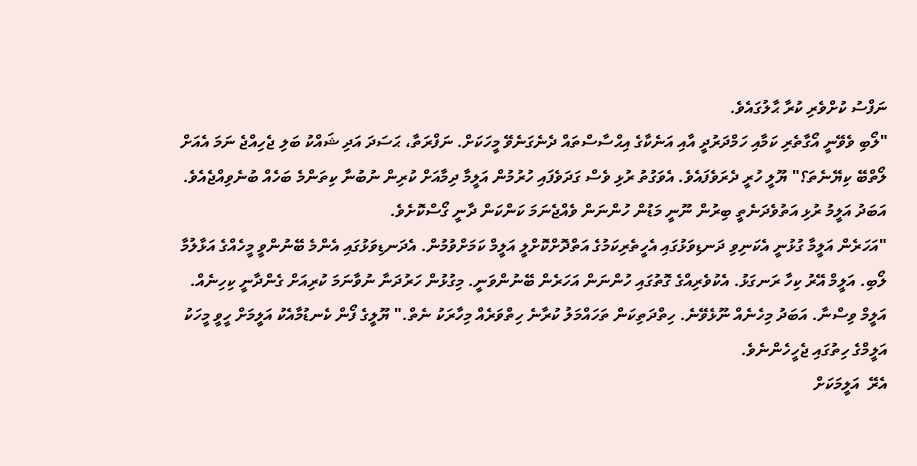ނަފްސު ކުށްވެރި ކުރާ ޙާލުގައެވެ.
"ލޯބި ވެވޭނީ އޯގާތެރި ކަމާއި ހަމްދަރުދީ އާއި އަނެކާގެ އިޙްސާސްތައް ދެނެގަނެވޭ މީހަކަށް. ނަފްރަތާ، ޙަސަދަ އަދި ޝައްކު ބަލި ޖެހިއްޖެ ނަމަ އެއަށް ލޯތްބޭ ކިޔޭނެތަ؟" ޔޫލީ ހުރީ ދެރަވެފައެވެ. އެވަގުތު ރުޅި ވެސް ގަދަވެފައި ހުރުމުން އަލީމާ ދިމާއަށް ކުރިން ނުބުނާ ކިތަންމެ ބަހެއް ބުނެވިއްޖެއެވެ. އަބަދު އަލީމު ރުޅި އަތުވެދަނެތީ ބިރުން ނޫނީ މަޑުން ހުންނަން ވެއްޖެނަމަ ކަންކަން ދާނީ ގޯސްކޮށެވެ.
"އަހަރެން އަލީމާ ގުޅުނީ އެކަނިވި ދަނޑިވަޅުގައި އެހީތެރިކަމުގެ އަތްދޮށްކޮށްލީ އަލީމް ކަމަށްވުމުން. އެދަނޑިވަޅުގައި އެންމެ ބޭނުންވީ މީހެއްގެ އަޅާލުމާ ލޯބި. އަލީމް އޭރު ކިހާ ރަނގަޅު. އެކުވެރިއްގެ ގޮތުގައި ހުންނަން އަހަރެން ބޭނުންވަނީ. މިގުޅުން ހަރުދަނާ ނުވާނަމަ ކުރިއަށް ގެންދާނީ ކިހިނެއް. އަލީމް ވިސްނާ. އަބަދު މިހެނެއް ނޫޅެވޭނެ. ހިތްދަތިކަން ތަހައްމަލު ކުރާނެ ހިތްވަރެއް މިހާރަކު ނެތް." ޔޫލީގެ ފޯން ކެނޑުމާއެކު އަލީމަށް ހީވީ މީހަކު އަލީމްގެ ހިތުގައި ޖެހީހެންނެވެ.
އެރޭ  އަލީމަކަށް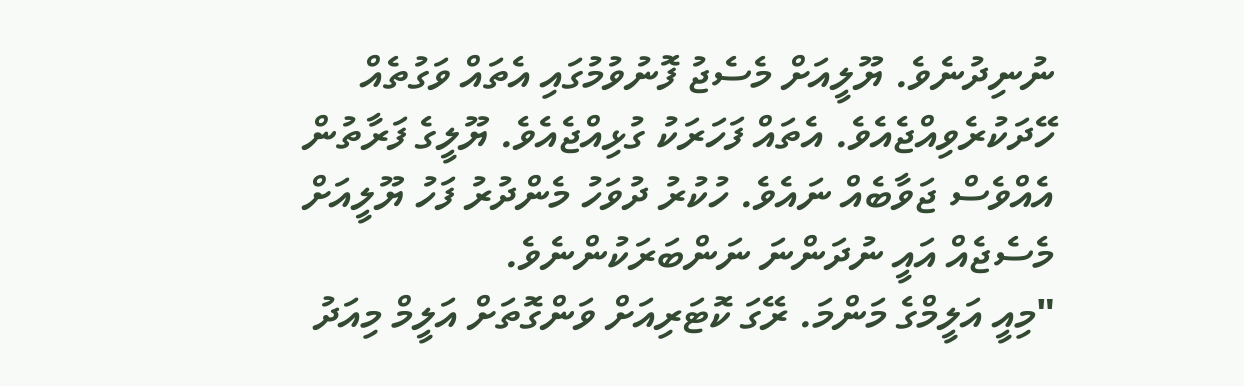ނުނިދުނެވެ. ޔޫލީއަށް މެސެޖު ފޮނުވުމުގައި އެތައް ވަގުތެއް ހޭދަކުރެވިއްޖެއެވެ. އެތައް ފަހަރަކު ގުޅިއްޖެއެވެ. ޔޫލީގެ ފަރާތުން އެއްވެސް ޖަވާބެއް ނައެވެ. ހުކުރު ދުވަހު މެންދުރު ފަހު ޔޫލީއަށް މެސެޖެއް އައީ ނުދަންނަ ނަންބަރަކުންނެވެ.
"މިއީ އަލީމްގެ މަންމަ. ރޭގަ ކޮޓަރިއަށް ވަންގޮތަށް އަލީމް މިއަދު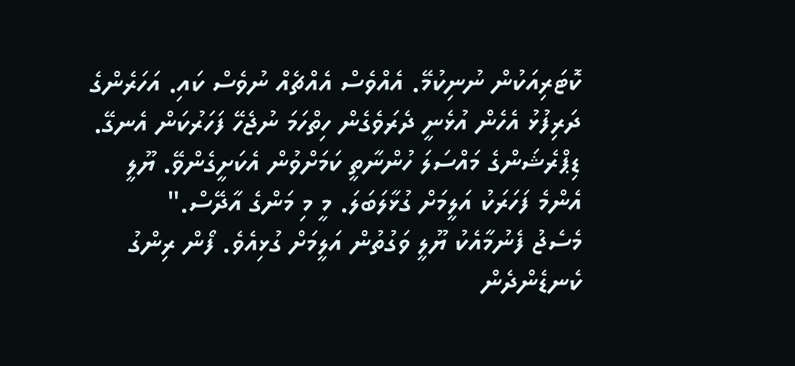ކޮޓަރިއަކުން ނުނިކުމޭ. އެއްވެސް އެއްޗެއް ނުވެސް ކައި. އަހަރެންގެ ދަރިފުޅު އެހެން އުޅެނީ ދެރަވެގެން ހިތްހަމަ ނުޖެހޭ ފަހަރުކަން އެނގޭ. ޑިޕްރެޝަންގެ މައްސަލަ ހުންނާތީ ކަމަށްވުން އެކަށީގެންވޭ. ޔޫލީ އެންމެ ފަހަރަކު އަލީމަށް ގުޅާލަބަލަ. މީ މި މަންގެ އާދޭސް."
މެސެޖު ފެނުމާއެކު ޔޫލީ ވަގުތުން އަލީމަށް ގުޅިއެވެ. ފޯން ރިންގު ކެނޑެންދެން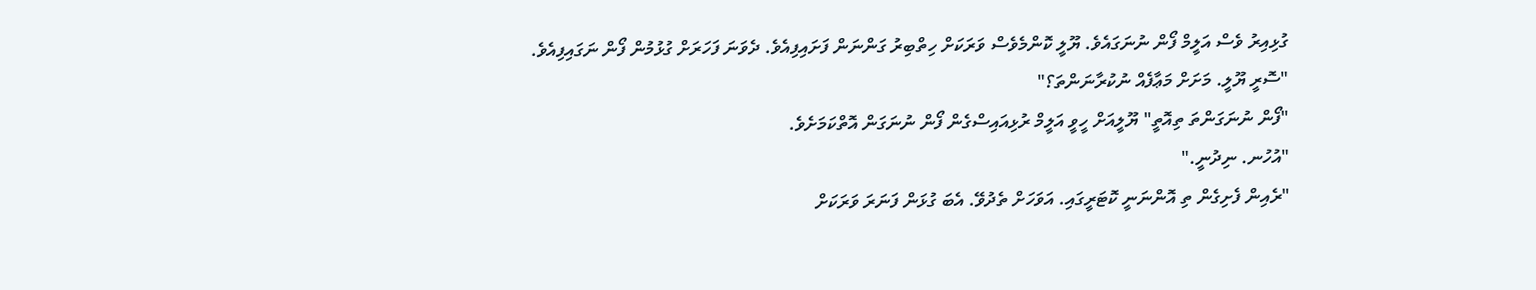ގުޅިއިރު ވެސް އަލީމް ފޯން ނުނަގައެވެ. ޔޫލީ ކޮންމެވެސް ވަރަކަށް ހިތްބިރު ގަންނަން ފަށައިފިއެވެ. ދެވަނަ ފަހަރަށް ގުޅުމުން ފޯން ނަގައިފިއެވެ.
"ސޮރީ ޔޫލީ. މަށަށް މަޢާފެއް ނުކުރާނަންތަ؟"
"ފޯން ނުނަގަންތަ ތިއޮތީ" ޔޫލީއަށް ހީވީ އަލީމް ރުޅިއައިސްގެން ފޯން ނުނަގަން އޮތްކަމަށެވެ.
"އުހުނ. ނިދުނީ."
"ރެއިން ފެށިގެން ތި އޮންނަނީ ކޮޓަރީގައި. އަވަހަށް ތެދުވޭ. އެބަ ގުޅަން ފަނަރަ ވަރަކަށް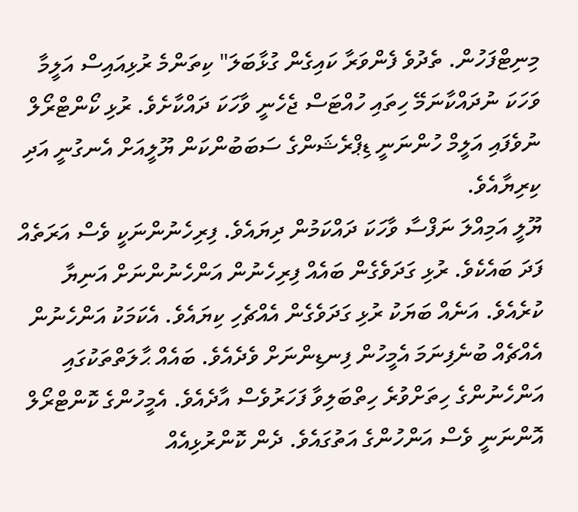މިނިޓްފަހުން. ތެދުވެ ފެންވަރާ ކައިގެން ގުޅާބަލަ" ކިތަންމެ ރުޅިއައިސް އަލީމާ ވަހަކަ ނުދައްކާނަމޭ ހިތައި ހުއްޓަސް ޖެހެނީ ވާހަކަ ދައްކާށެވެ. ރުޅި ކޯންޓްރޯލް ނުވެފައި އަލީމް ހުންނަނީ ޑިޕްރެޝަންގެ ސަބަބުންކަން ޔޫލީއަށް އެނގުނީ އަދި ކިރިޔާއެވެ.
ޔޫލީ އަމިއްލަ ނަފްސާ ވާހަކަ ދައްކަމުން ދިޔައެވެ. ފިރިހެނުންނަކީ ވެސް އަރަތެއް ފަދަ ބައެކެވެ. ރުޅި ގަދަވެގެން ބައެއް ފިރިހެނުން އަންހެނުންނަށް އަނިޔާ ކުރެއެވެ. އަނެއް ބަޔަކު ރުޅި ގަދަވެގެން އެއްޗެހި ކިޔައެވެ. އެކަމަކު އަންހެނުން އެއްޗެއް ބުނެފިނަމަ އެމީހުން ފިނޑިންނަށް ވެދެއެވެ. ބައެއް ޙާލަތްތަކުގައި އަންހެނުންގެ ހިތަށްވުރެ ހިތްބަލިވާ ފަހަރުވެސް އާދެއެވެ. އެމީހުންގެ ކޮންޓްރޯލް އޮންނަނީ ވެސް އަންހުންގެ އަތުގައެވެ. ދެން ކޮންރުޅިއެއް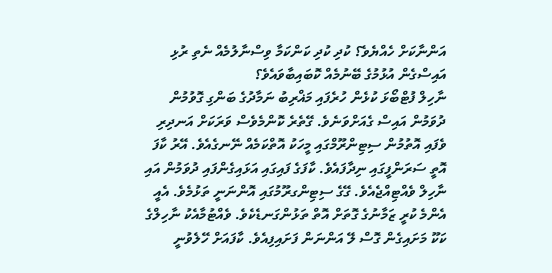އަންނާކަށް ހެއްޔެވެ؟ ކުދި ކުދި ކަންކަމާ ވިސްނާލުމެއް ނެތި ރުޅި އައިސްގެން އުޅުމުގެ ބޭނުމެއް ކޮބައިބާވައެވެ؟
ނާހިލް ފުޓްބޯޅަ ކުޅެން ހުރެފައި މަޣްރިބު ނަމާދުގެ ބަންގި ގޮވުމުން ދުވަމުން އައިސް ގެއަށްވަނެވެ. ގޭތެރެ ކޮންމެވެސް ވަރަކަށް އަނދިރި ވެފައި އޮތުމުން ސިޓިންރޫމްގައި މީހަކު އޮތްކަމެއް ނޭނގެއެވެ. އޭރު ކާފަ އޮތީ ސަރަންފީގައި ނިދާފައެވެ. ކާފަގެ ފައިގައި އަޅައިގެންފައި ދުވަމުން އައި ނާހިލް ވެއްޓިއްޖެއެވެ. ގޭގެ ސިޓިންގރޫމުގައި އޮންނަނީ ތަޅުމެވެ. އެއީ އެންމެ ކުރީ ޒަމާނުގެ ގޮތަށް އޮތް ތަޅުންގަނޑެކެވެ. ވެއްޓުމާއެކު ނާހިލްގެ ކަކޫ މަށައިގެން ގޮސް ލޭ އަންނަން ފަށައިފިއެވެ. ކާފައަށް ހޭލެވުނީ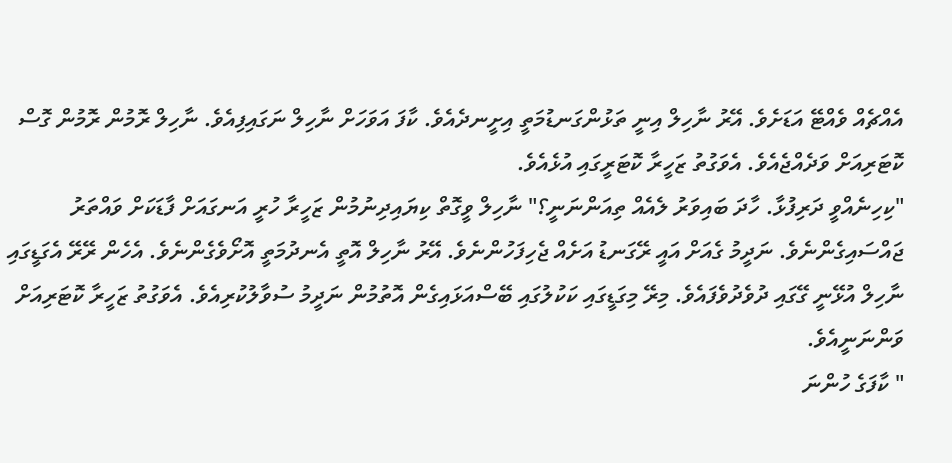އެއްޗެއް ވެއްޓޭ އަޑަށެވެ. އޭރު ނާހިލް އިނީ ތަޅުންގަނޑުމަތީ އިށީނދެއެވެ. ކާފަ އަވަހަށް ނާހިލް ނަގައިފިއެވެ. ނާހިލް ރޮމުން ރޮމުން ގޮސް ކޮޓަރިއަށް ވަދެއްޖެއެވެ. އެވަގުތު ޒަހީރާ ކޮޓަރީގައި އުޅެއެވެ.
"ކިހިނެއްވީ ދަރިފުޅާ. ހާދަ ބައިވަރު ލެއެއް ތިއަންނަނީ؟" ނާހިލް ވީގޮތް ކިޔައިދިނުމުން ޒަހީރާ ހުރީ އަނގައަށް ފާޑަކަށް ވައްތަރު ޖައްސައިގެންނެވެ. ނަދީމު ގެއަށް އައީ ރޭގަނޑު އަށެއް ޖެހިފަހުންނެވެ. އޭރު ނާހިލް އޮތީ އެނދުމަތީ އޮށޯވެގެންނެވެ. އެހެން ރޭރޭ އެގަޑީގައި ނާހިލް އުޅޭނީ ގޭގައި ދުވެދުވެފައެވެ. މިރޭ މިގަޑީގައި ކަކުލުގައި ބޭސްއަޅައިގެން އޮތުމުން ނަދީމު ސުވާލުކުރިއެވެ. އެވަގުތު ޒަހީރާ ކޮޓަރިއަށް ވަންނަނީއެވެ.
" ކާފަގެ ހުންނަ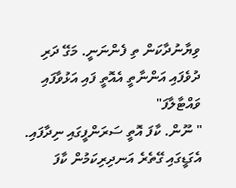ވިޔާނުދާކަން ތި ފެންނަނީ. މަގޭ ދަރި ދުވެފައި އަންނާތީ އެއޮތީ ފައި އަޅުވާފައި ވައްޓާލާފަ"
" ނޫން. ކާފަ އޮތީ ސަރަންފީގައި ނިދާފައި. އެގަޑީގައި ގޭތެރެ އަނދިރިކަމުން ކާފަ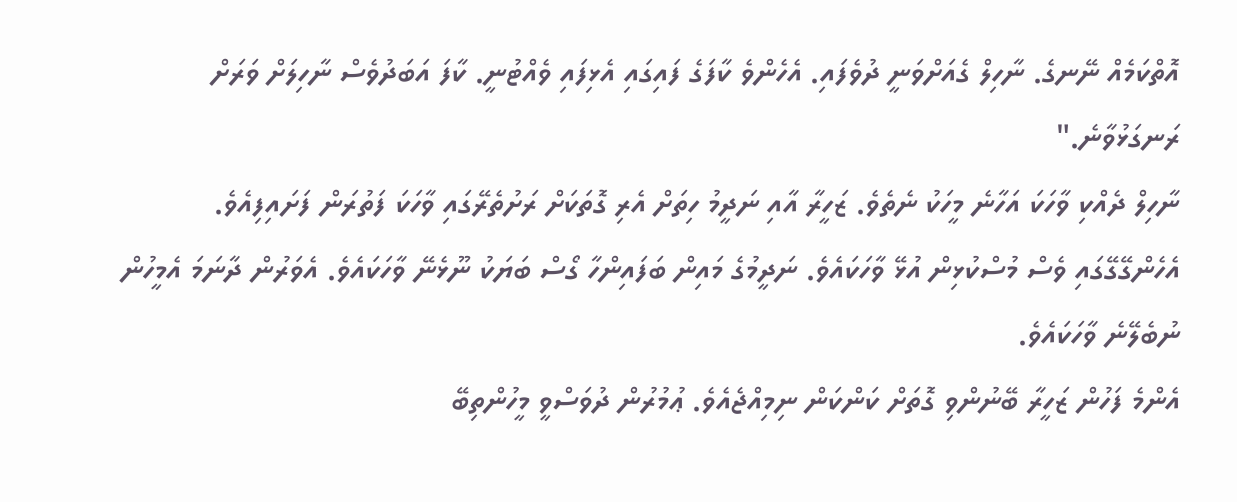އޮތްކަމެއް ނޭނގެ. ނާހިލް ގެއަށްވަނީ ދުވެފައި. އެހެންވެ ކާފަގެ ފައިގައި އެޅިފައި ވެއްޓުނީ. ކާފަ އަބަދުވެސް ނާހިލަށް ވަރަށް ރަނގަޅުވާނެ."
ނާހިލް ދެއްކި ވާހަކަ އަހާނެ މީހަކު ނެތެވެ. ޒަހީރާ އާއި ނަދީމު ހިތަށް އެރި ގޮތަކަށް ރަށުތެރޭގައި ވާހަކަ ފަތުރަން ފަށައިފިއެވެ. އެހެންގޭގޭގައި ވެސް މުސްކުޅިން އުޅޭ ވާހަކައެވެ. ނަދީމުގެ މައިން ބަފައިންހާ ގޯސް ބަޔަކު ނޫޅެނޭ ވާހަކައެވެ. އެވަރުން ދާނަމަ އެމީހުން ނުބެލޭނެ ވާހަކައެވެ.
އެންމެ ފަހުން ޒަހީރާ ބޭނުންވި ގޮތަށް ކަންކަން ނިމިއްޖެއެވެ. ޢުމުރުން ދުވަސްވީ މީހުންތިބޭ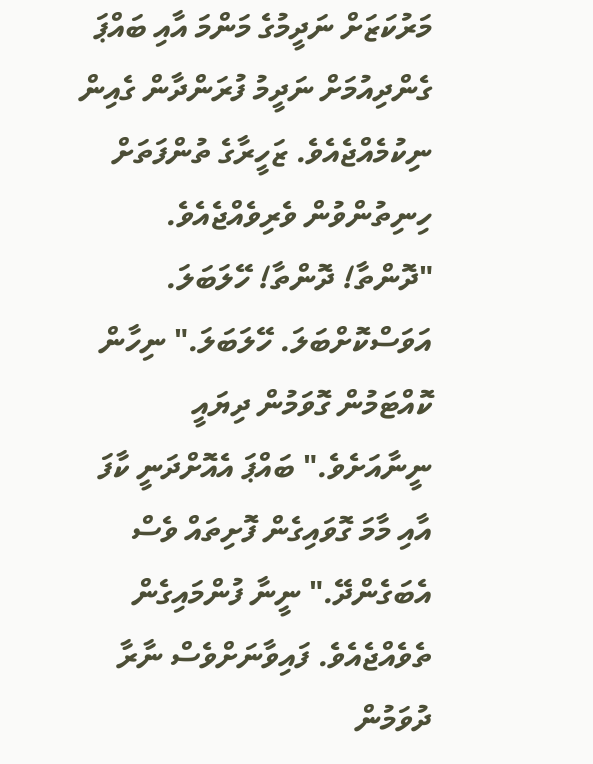މަރުކަޒަށް ނަދީމުގެ މަންމަ އާއި ބައްޕަ ގެންދިއުމަށް ނަދީމު ފުރަންދާން ގެއިން ނިކުމެއްޖެއެވެ. ޒަހީރާގެ ތުންފަތަށް ހިނިތުންވުން ވެރިވެއްޖެއެވެ.
"ދޮންތާ! ދޮންތާ! ހޭލަބަލަ. އަވަސްކޮށްބަލަ. ހޭލަބަލަ." ނިހާން ކޮއްޓަމުން ގޮވަމުން ދިޔައީ ނީނާއަށެވެ." ބައްޕަ އެއޮށްދަނީ ކާފަ އާއި މާމަ ގޮވައިގެން ފޮށިތައް ވެސް އެބަގެންދޭ." ނީނާ ފުންމައިގެން ތެވެއްޖެއެވެ. ފައިވާނަށްވެސް ނާރާ ދުވަމުން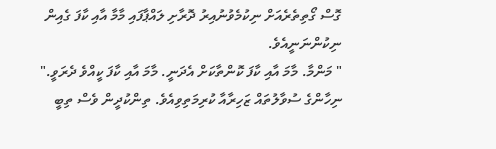ގޮސް ގޯތިތެރެއަށް ނިކުމެވުނުއިރު ދޮރާށި ލައްޕާފައި މާމާ އާއި ކާފަ ގެއިން ނިކުންނަނީއެވެ.
" މަންމާ. މާމަ އާއި ކާފަ ކޮންތާކަށް އެދަނީ. މާމަ އާއި ކާފަ ކީއްވެ ދެރަވީ." ނިހާންގެ ސުވާލުތައް ޒަހިރާއާ ކުރިމަތިވިއެވެ. ތިންކުދީން ވެސް ތިބީ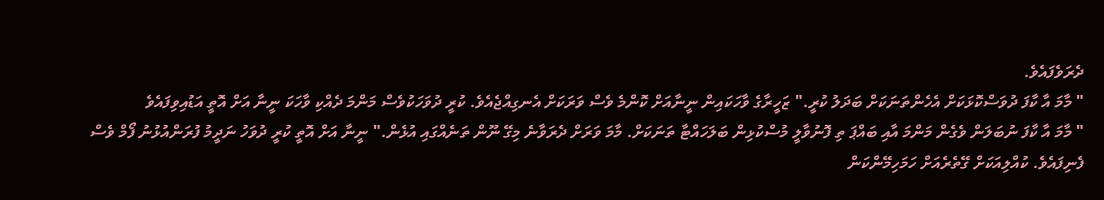ދެރަވެފައެވެ.
" މާމަ އާ ކާފަ ދުވަސްކޮޅަކަށް އެހެންތަނަކަށް ބަދަލު ކުރީ." ޒަހީރާގެ ވާހަކައިން ނީނާއަށް ކޮންމެ ވެސް ވަރަކަށް އެނގިއްޖެއެވެ. ކުރީ ދުވަހަކުވެސް މަންމަ ދެއްކި ވާހަކަ ނީނާ އަށް އޮތީ އަޑުއިވިފައެވެ
" މާމަ އާ ކާފަ ނުބަލަން ވެގެން މަންމަ އާއި ބައްޕަ ތި ފޮނުވާލީ މުސްކުޅިން ބަލަހައްޓާ ތަނަކަށް. މާމަ ވަރަށް ދެރަވާނެ މިގޭ ނޫން ތަނެއްގައި އުޅެން." ނީނާ އަށް އޮތީ ކުރީ ދުވަހު ނަދީމު ފުރަންއުޅުނު ފޯމް ވެސް ފެނިފައެވެ. ކުއްލިއަކަށް ގޭތެރެއަށް ހަމަހިމޭންކަން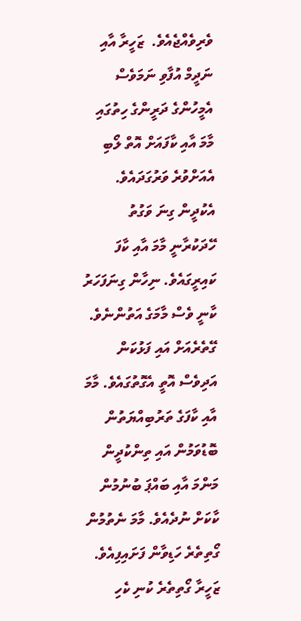ވެރިވެއްޖެއެވެ.  ޒަހީރާ އާއި ނަދީމް އުފާވި ނަމަވެސް އެމީހުންގެ ދަރީންގެ ހިތުގައި މާމަ އާއި ކާފައަށް އޮތް ލޯބި އެއަށްވުރެ ވަރުގަދައެވެ. އެކުދީން ގިނަ ވަގުތު ހޭދަކުރާނީ މާމަ އާއި ކާފަ ކައިރީގައެވެ. ނިހާން ގިނަފަހަރު ކާނީ ވެސް މާމަގެ އަތުންނެވެ.
ގޭތެރެއަށް އައި ފަޅުކަން އަދިވެސް އޮތީ އެގޮތުގައެވެ. މާމަ އާއި ކާފަގެ ތަރުބިއްޔަތުން ބޮޑުވަމުން އައި ތިންކުދީން މަންމަ އާއި ބައްޕަ ބުނުމުން ކާކަށް ނުދެއެވެ. މާމަ ނެތުމުން ގޯތިތެރެ ހަޑިވާން ފަށައިފިއެވެ. ޒަހީރާ ގޯތިތެރެ ކުނި ކެހި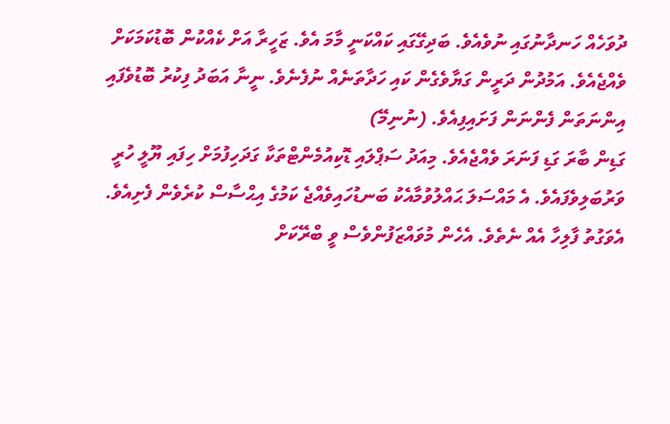ދުވަހެއް ހަނދާނުގައި ނުވެއެވެ. ބަދިގޭގައި ކައްކަނީ މާމަ އެވެ. ޒަހީރާ އަށް ކެއްކުން ބޮޑުކަމަކަށް ވެއްޖެއެވެ. އަމުދުން ދަރީން ގަޔާވެގެން ކައި ހަދާތަނެއް ނުފެނެވެ. ނީނާ އަބަދު ފިކުރު ބޮޑުވެފައި އިންނަތަން ފެންނަން ފަށައިފިއެވެ. (ނުނިމޭ)
ގަޑިން ބާރަ ގަޑި ފަނަރަ ވެއްޖެއެވެ. މިއަދު ސަޕްލައި ޑޮކިއުމެންޓްތަކާ ގަދަހިފުމަށް ހިފައި ޔޫލީ ހުރީ ވަރުބަލިވެފައެވެ. އެ މައްސަލަ ޙައްލުވުމާއެކު ބަނޑުހައިވެއްޖެ ކަމުގެ އިޙްސާސް ކުރެވެން ފެށިއެވެ. އެވަގުތު ފާލިހާ އެއް ނެތެވެ. އެހެން މުވައްޒަފުންވެސް ވީ ބްރޭކަށް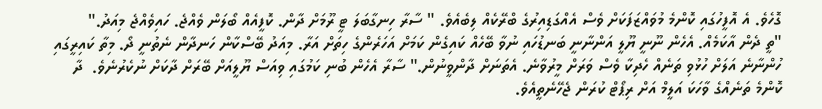ގޮހެވެ. އެ އޮފީހުގައި ކޮންމެ މުވައްޒަފަކަށް ވެސް އެއްގަޑިއިރުގެ ބްރޭކެއް ލިބެއެވެ. " ސާރާ ހިނގާބަލަ ޓީ ރޫމަށް ދާން. ކޮފީއެއް ބޯލަން ވެއްޖެ. ހައިވެއްޖެ މިއަދު."
"ތީ ދެން އާކަމެއް. އެހެން ނޫނީ ޔޫލީ އަންނާނީ ބަނޑުހައި ނުވާ ބޭހެއް ކައިގެން ކަމަށް އަހަރެންގެ ހިތަށް އަރާ. މިއަދު ބޭސްކާން ހަނދާން ނެތުނީ ދޯ. މިތާ ކައިރީގައި ހުންނާނެ އަލަށް ހުޅުވި ތަނެއް ހެދިކާ ވެސް ވަރަށް މީރުވާނެ. އެތަނަށް ދާންވީނުން." ސާރާ އެހެން ބުނި ކަމުގައި ވިއަސް ޔޫލީއަށް ބޭރަށް ދާކަށް ނުކެރުނެވެ.  ދާ ކޮންމެ ތަނެއްގެ ވާހަކަ އަލީމް އަށް ރިޕޯޓް ކުރަން ޖެހޭނެތީއެވެ.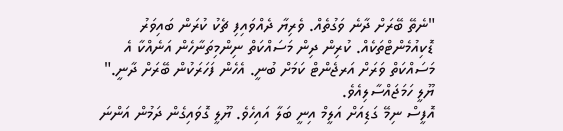"ނެތޭ ބޭރަށް ދާނެ ވަގުތެއް. ވެރިޔާ ދެއްވައިފި ޗެކު ކުރަން ބައިވަރު ޑޮކިއުމެންޓްތަކެއް. ކުރިން ދިން މަސައްކަތް ނިންމިތަނާހެން އަނެއްކާ އެ މަސައްކަތް ވަރަށް އަރޖެންޓް ކަމަށް ބުނީ. އެހެން ފަހަރަކުން ބޭރަށް ދާނީ." ޔޫލީ ހަމަޖައްސާލިއެވެ.
އޮފީސް ނިމޭ ގަޑިއަށް އަލީމް އިނީ ބަލާ އައިހެވެ. ޔޫލީ ގޮވައިގެން ދަމުން އަންނަ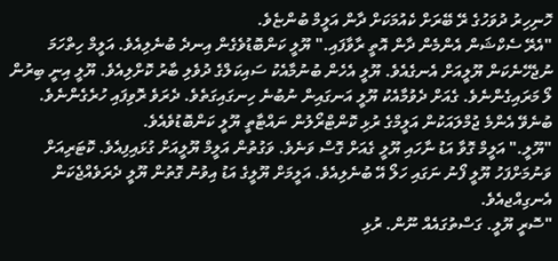ހޮނިހިރު ދުވަހުގެ ރޭ ބޭރަށް ކެއުމަކަށް ދާން އަލީމް ބުންޏެވެ.
"އެރޭ ސެކްޝަން އެންމެން ދާން އޮތީ ރާވާފައި." ޔޫލީ ކަންބޮޑުވެގެން އިނދެ ބުނެލިއެވެ. އަލީމް ހިތްހަމަ ނުޖެހޭނެކަން ޔޫލީއަށް އެނގެއެވެ. ޔޫލީ އެހެން ބުނުމާއެކު ސައިކަލްގެ ދުވެލި ބާރު ކޮށްލިއެވެ. ޔޫލީ އިނީ ބިރުން ލޯ މަރައިގެންނެވެ. ގެއަށް ދެވުމާއެކު ޔޫލީ އަނގައިން ނުބުނެ ހިނގައިގަތެވެ. ދެރަވެ ރޮވިފައި ހުރެގެންނެވެ. ބުނެވޭ އެންމެ ޖުމްލައަކުން އަލީމްގެ ރުޅި ކޮންޓްރޯލުން ނައްޓާތީ ޔޫލީ ކަންބޮޑުވެއެވެ.
"ޔޫލީ." އަލީމް ގޮވާ އަޑު ނާހައި ޔޫލީ ގެއަށް ގޮސް ވަނެވެ. ވަގުތުން އަލީމް ޔޫލީއަށް ގުޅައިފިއެވެ. ކޮޓަރިއަށް ވަނުމަށްފަހު ޔޫލީ ފޯނު ނަގައި ހަލޯ އޭ ބުނެލިއެވެ. އަލީމަށް ޔޫލީގެ އަޑު އިވުނު ގޮތުން ޔޫލީ ދެރަވެއްޖެކަން އެނގިއްޖއެވެ.
"ސޮރީ ޔޫލީ. ގަސްތުގައެއް ނޫން. ރުޅި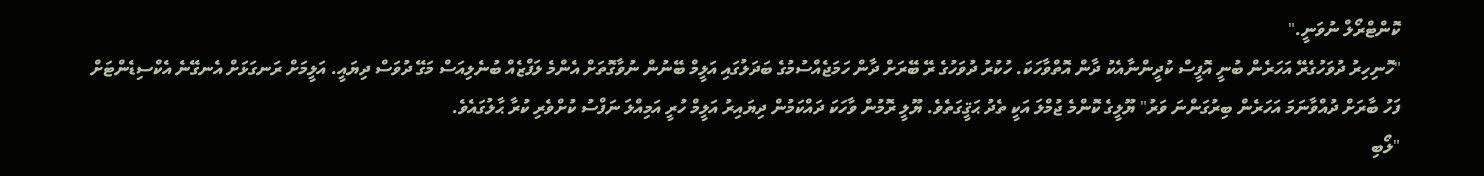ކޮންޓްރޯލް ނުވަނީ."
"ހޮނިހިރު ދުވަހުގެރޭ އަހަރެން ބުނީ އޮފީސް ކުދީންނާއެކު ދާން އޮތްވާހަކަ. ހުކުރު ދުވަހުގެ ރޭ ބޭރަށް ދާން ހަމަޖެއްސުމުގެ ބަދަލުގައި އަލީމް ބޭނުން ނުވާގޮތަށް އެންމެ ލަފްޒެއް ބުނެލިއަސް މަގޭ ދުވަސް ދިޔައީ. އަލީމަށް ރަނގަޅަށް އެނގޭނެ އެކްސިޑެންޓަށް ފަހު ބާރަށް ދުއްވާނަމަ އަހަރެން ބިރުގަންނަ ވަރު" ޔޫލީގެ ކޮންމެ ޖުމްލަ އަކީ ތެދު ޙަޤީގަތެވެ. ޔޫލީ ރޮމުން ވާހަކަ ދައްކަމުން ދިޔައިރު އަލީމް ހުރީ އަމިއްލަ ނަފްސު ކުށްވެރި ކުރާ ޙާލުގައެވެ.
"ލޯބި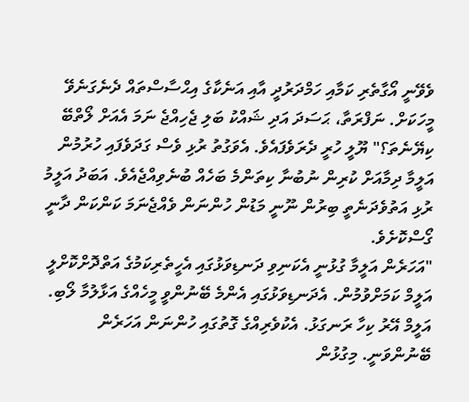ވެވޭނީ އޯގާތެރި ކަމާއި ހަމްދަރުދީ އާއި އަނެކާގެ އިޙްސާސްތައް ދެނެގަނެވޭ މީހަކަށް. ނަފްރަތާ، ޙަސަދަ އަދި ޝައްކު ބަލި ޖެހިއްޖެ ނަމަ އެއަށް ލޯތްބޭ ކިޔޭނެތަ؟" ޔޫލީ ހުރީ ދެރަވެފައެވެ. އެވަގުތު ރުޅި ވެސް ގަދަވެފައި ހުރުމުން އަލީމާ ދިމާއަށް ކުރިން ނުބުނާ ކިތަންމެ ބަހެއް ބުނެވިއްޖެއެވެ. އަބަދު އަލީމު ރުޅި އަތުވެދަނެތީ ބިރުން ނޫނީ މަޑުން ހުންނަން ވެއްޖެނަމަ ކަންކަން ދާނީ ގޯސްކޮށެވެ.
"އަހަރެން އަލީމާ ގުޅުނީ އެކަނިވި ދަނޑިވަޅުގައި އެހީތެރިކަމުގެ އަތްދޮށްކޮށްލީ އަލީމް ކަމަށްވުމުން. އެދަނޑިވަޅުގައި އެންމެ ބޭނުންވީ މީހެއްގެ އަޅާލުމާ ލޯބި. އަލީމް އޭރު ކިހާ ރަނގަޅު. އެކުވެރިއްގެ ގޮތުގައި ހުންނަން އަހަރެން ބޭނުންވަނީ. މިގުޅުން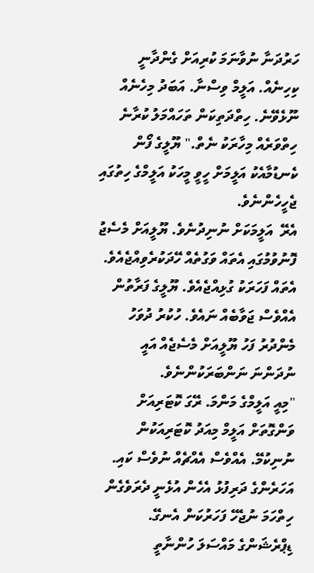ހަރުދަނާ ނުވާނަމަ ކުރިއަށް ގެންދާނީ ކިހިނެއް. އަލީމް ވިސްނާ. އަބަދު މިހެނެއް ނޫޅެވޭނެ. ހިތްދަތިކަން ތަހައްމަލު ކުރާނެ ހިތްވަރެއް މިހާރަކު ނެތް." ޔޫލީގެ ފޯން ކެނޑުމާއެކު އަލީމަށް ހީވީ މީހަކު އަލީމްގެ ހިތުގައި ޖެހީހެންނެވެ.
އެރޭ  އަލީމަކަށް ނުނިދުނެވެ. ޔޫލީއަށް މެސެޖު ފޮނުވުމުގައި އެތައް ވަގުތެއް ހޭދަކުރެވިއްޖެއެވެ. އެތައް ފަހަރަކު ގުޅިއްޖެއެވެ. ޔޫލީގެ ފަރާތުން އެއްވެސް ޖަވާބެއް ނައެވެ. ހުކުރު ދުވަހު މެންދުރު ފަހު ޔޫލީއަށް މެސެޖެއް އައީ ނުދަންނަ ނަންބަރަކުންނެވެ.
"މިއީ އަލީމްގެ މަންމަ. ރޭގަ ކޮޓަރިއަށް ވަންގޮތަށް އަލީމް މިއަދު ކޮޓަރިއަކުން ނުނިކުމޭ. އެއްވެސް އެއްޗެއް ނުވެސް ކައި. އަހަރެންގެ ދަރިފުޅު އެހެން އުޅެނީ ދެރަވެގެން ހިތްހަމަ ނުޖެހޭ ފަހަރުކަން އެނގޭ. ޑިޕްރެޝަންގެ މައްސަލަ ހުންނާތީ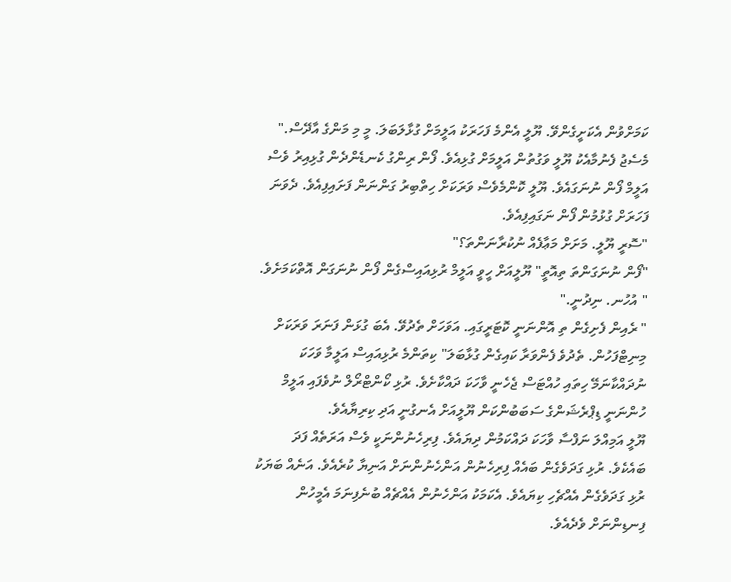ކަމަށްވުން އެކަށީގެންވޭ. ޔޫލީ އެންމެ ފަހަރަކު އަލީމަށް ގުޅާލަބަލަ. މީ މި މަންގެ އާދޭސް."
މެސެޖު ފެނުމާއެކު ޔޫލީ ވަގުތުން އަލީމަށް ގުޅިއެވެ. ފޯން ރިންގު ކެނޑެންދެން ގުޅިއިރު ވެސް އަލީމް ފޯން ނުނަގައެވެ. ޔޫލީ ކޮންމެވެސް ވަރަކަށް ހިތްބިރު ގަންނަން ފަށައިފިއެވެ. ދެވަނަ ފަހަރަށް ގުޅުމުން ފޯން ނަގައިފިއެވެ.
"ސޮރީ ޔޫލީ. މަށަށް މަޢާފެއް ނުކުރާނަންތަ؟"
"ފޯން ނުނަގަންތަ ތިއޮތީ" ޔޫލީއަށް ހީވީ އަލީމް ރުޅިއައިސްގެން ފޯން ނުނަގަން އޮތްކަމަށެވެ.
" އުހުނ. ނިދުނީ."
" ރެއިން ފެށިގެން ތި އޮންނަނީ ކޮޓަރީގައި. އަވަހަށް ތެދުވޭ. އެބަ ގުޅަން ފަނަރަ ވަރަކަށް މިނިޓްފަހުން. ތެދުވެ ފެންވަރާ ކައިގެން ގުޅާބަލަ" ކިތަންމެ ރުޅިއައިސް އަލީމާ ވަހަކަ ނުދައްކާނަމޭ ހިތައި ހުއްޓަސް ޖެހެނީ ވާހަކަ ދައްކާށެވެ. ރުޅި ކޯންޓްރޯލް ނުވެފައި އަލީމް ހުންނަނީ ޑިޕްރެޝަންގެ ސަބަބުންކަން ޔޫލީއަށް އެނގުނީ އަދި ކިރިޔާއެވެ.
ޔޫލީ އަމިއްލަ ނަފްސާ ވާހަކަ ދައްކަމުން ދިޔައެވެ. ފިރިހެނުންނަކީ ވެސް އަރަތެއް ފަދަ ބައެކެވެ. ރުޅި ގަދަވެގެން ބައެއް ފިރިހެނުން އަންހެނުންނަށް އަނިޔާ ކުރެއެވެ. އަނެއް ބަޔަކު ރުޅި ގަދަވެގެން އެއްޗެހި ކިޔައެވެ. އެކަމަކު އަންހެނުން އެއްޗެއް ބުނެފިނަމަ އެމީހުން ފިނޑިންނަށް ވެދެއެވެ.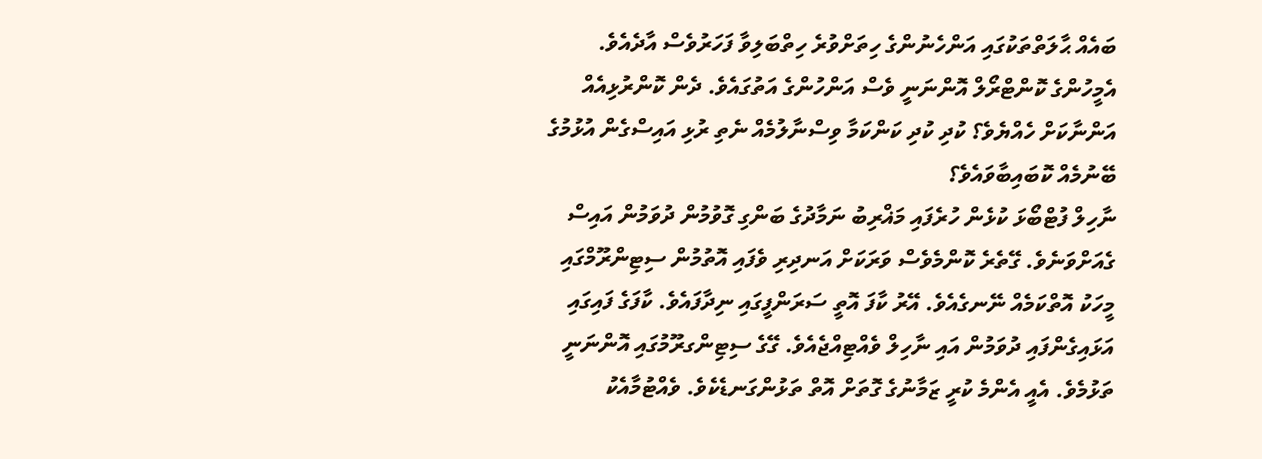ބައެއް ޙާލަތްތަކުގައި އަންހެނުންގެ ހިތަށްވުރެ ހިތްބަލިވާ ފަހަރުވެސް އާދެއެވެ. އެމީހުންގެ ކޮންޓްރޯލް އޮންނަނީ ވެސް އަންހުންގެ އަތުގައެވެ. ދެން ކޮންރުޅިއެއް އަންނާކަށް ހެއްޔެވެ؟ ކުދި ކުދި ކަންކަމާ ވިސްނާލުމެއް ނެތި ރުޅި އައިސްގެން އުޅުމުގެ ބޭނުމެއް ކޮބައިބާވައެވެ؟
ނާހިލް ފުޓްބޯޅަ ކުޅެން ހުރެފައި މަޣްރިބު ނަމާދުގެ ބަންގި ގޮވުމުން ދުވަމުން އައިސް ގެއަށްވަނެވެ. ގޭތެރެ ކޮންމެވެސް ވަރަކަށް އަނދިރި ވެފައި އޮތުމުން ސިޓިންރޫމްގައި މީހަކު އޮތްކަމެއް ނޭނގެއެވެ. އޭރު ކާފަ އޮތީ ސަރަންފީގައި ނިދާފައެވެ. ކާފަގެ ފައިގައި އަޅައިގެންފައި ދުވަމުން އައި ނާހިލް ވެއްޓިއްޖެއެވެ. ގޭގެ ސިޓިންގރޫމުގައި އޮންނަނީ ތަޅުމެވެ. އެއީ އެންމެ ކުރީ ޒަމާނުގެ ގޮތަށް އޮތް ތަޅުންގަނޑެކެވެ. ވެއްޓުމާއެކު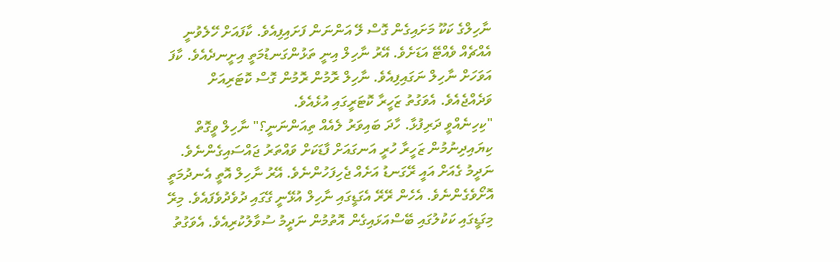ނާހިލްގެ ކަކޫ މަށައިގެން ގޮސް ލޭ އަންނަން ފަށައިފިއެވެ. ކާފައަށް ހޭލެވުނީ އެއްޗެއް ވެއްޓޭ އަޑަށެވެ. އޭރު ނާހިލް އިނީ ތަޅުންގަނޑުމަތީ އިށީނދެއެވެ. ކާފަ އަވަހަށް ނާހިލް ނަގައިފިއެވެ. ނާހިލް ރޮމުން ރޮމުން ގޮސް ކޮޓަރިއަށް ވަދެއްޖެއެވެ. އެވަގުތު ޒަހީރާ ކޮޓަރީގައި އުޅެއެވެ.
"ކިހިނެއްވީ ދަރިފުޅާ. ހާދަ ބައިވަރު ލެއެއް ތިއަންނަނީ؟" ނާހިލް ވީގޮތް ކިޔައިދިނުމުން ޒަހީރާ ހުރީ އަނގައަށް ފާޑަކަށް ވައްތަރު ޖައްސައިގެންނެވެ. ނަދީމު ގެއަށް އައީ ރޭގަނޑު އަށެއް ޖެހިފަހުންނެވެ. އޭރު ނާހިލް އޮތީ އެނދުމަތީ އޮށޯވެގެންނެވެ. އެހެން ރޭރޭ އެގަޑީގައި ނާހިލް އުޅޭނީ ގޭގައި ދުވެދުވެފައެވެ. މިރޭ މިގަޑީގައި ކަކުލުގައި ބޭސްއަޅައިގެން އޮތުމުން ނަދީމު ސުވާލުކުރިއެވެ. އެވަގުތު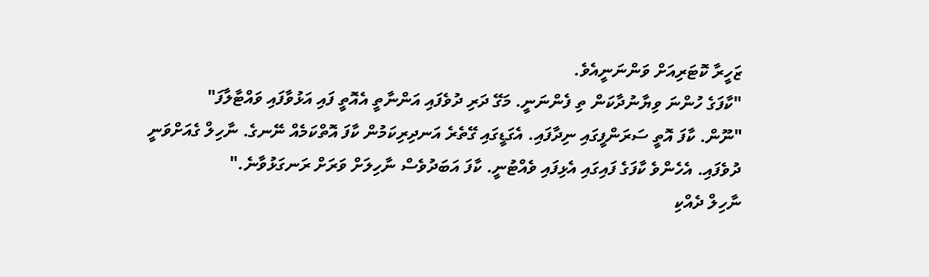ޒަހީރާ ކޮޓަރިއަށް ވަންނަނީއެވެ.
"ކާފަގެ ހުންނަ ވިޔާނުދާކަން ތި ފެންނަނީ. މަގޭ ދަރި ދުވެފައި އަންނާތީ އެއޮތީ ފައި އަޅުވާފައި ވައްޓާލާފަ"
"ނޫން. ކާފަ އޮތީ ސަރަންފީގައި ނިދާފައި. އެގަޑީގައި ގޭތެރެ އަނދިރިކަމުން ކާފަ އޮތްކަމެއް ނޭނގެ. ނާހިލް ގެއަށްވަނީ ދުވެފައި. އެހެންވެ ކާފަގެ ފައިގައި އެޅިފައި ވެއްޓުނީ. ކާފަ އަބަދުވެސް ނާހިލަށް ވަރަށް ރަނގަޅުވާނެ."
ނާހިލް ދެއްކި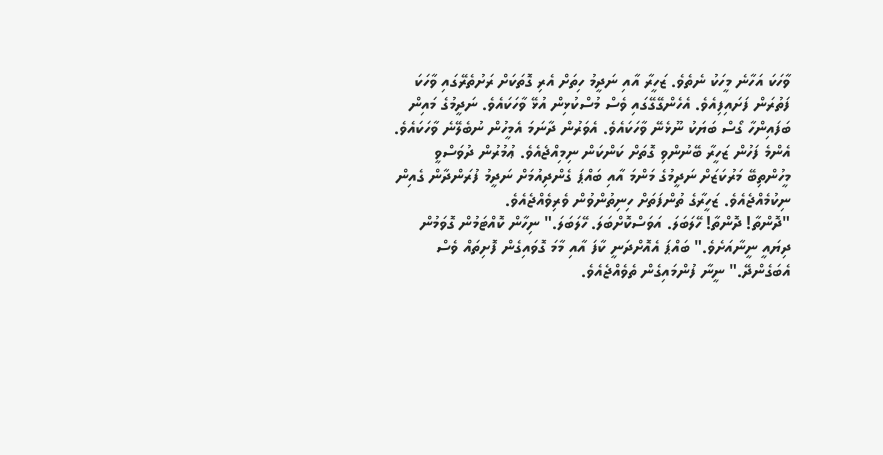ވާހަކަ އަހާނެ މީހަކު ނެތެވެ. ޒަހީރާ އާއި ނަދީމު ހިތަށް އެރި ގޮތަކަށް ރަށުތެރޭގައި ވާހަކަ ފަތުރަން ފަށައިފިއެވެ. އެހެންގޭގޭގައި ވެސް މުސްކުޅިން އުޅޭ ވާހަކައެވެ. ނަދީމުގެ މައިން ބަފައިންހާ ގޯސް ބަޔަކު ނޫޅެނޭ ވާހަކައެވެ. އެވަރުން ދާނަމަ އެމީހުން ނުބެލޭނެ ވާހަކައެވެ.
އެންމެ ފަހުން ޒަހީރާ ބޭނުންވި ގޮތަށް ކަންކަން ނިމިއްޖެއެވެ. ޢުމުރުން ދުވަސްވީ މީހުންތިބޭ މަރުކަޒަށް ނަދީމުގެ މަންމަ އާއި ބައްޕަ ގެންދިއުމަށް ނަދީމު ފުރަންދާން ގެއިން ނިކުމެއްޖެއެވެ. ޒަހީރާގެ ތުންފަތަށް ހިނިތުންވުން ވެރިވެއްޖެއެވެ.
"ދޮންތާ! ދޮންތާ! ހޭލަބަލަ. އަވަސްކޮށްބަލަ. ހޭލަބަލަ." ނިހާން ކޮއްޓަމުން ގޮވަމުން ދިޔައީ ނީނާއަށެވެ." ބައްޕަ އެއޮށްދަނީ ކާފަ އާއި މާމަ ގޮވައިގެން ފޮށިތައް ވެސް އެބަގެންދޭ." ނީނާ ފުންމައިގެން ތެވެއްޖެއެވެ.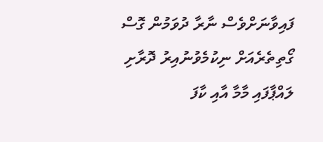ފައިވާނަށްވެސް ނާރާ ދުވަމުން ގޮސް ގޯތިތެރެއަށް ނިކުމެވުނުއިރު ދޮރާށި ލައްޕާފައި މާމާ އާއި ކާފަ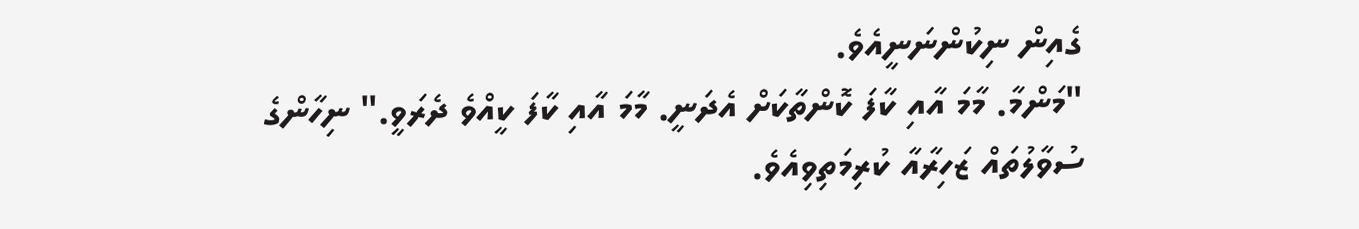ގެއިން ނިކުންނަނީއެވެ.
"މަންމާ. މާމަ އާއި ކާފަ ކޮންތާކަށް އެދަނީ. މާމަ އާއި ކާފަ ކީއްވެ ދެރަވީ." ނިހާންގެ ސުވާލުތައް ޒަހިރާއާ ކުރިމަތިވިއެވެ.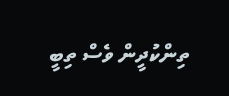ތިންކުދީން ވެސް ތިބީ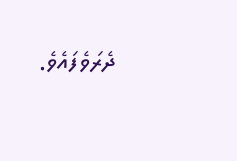ދެރަވެފައެވެ.